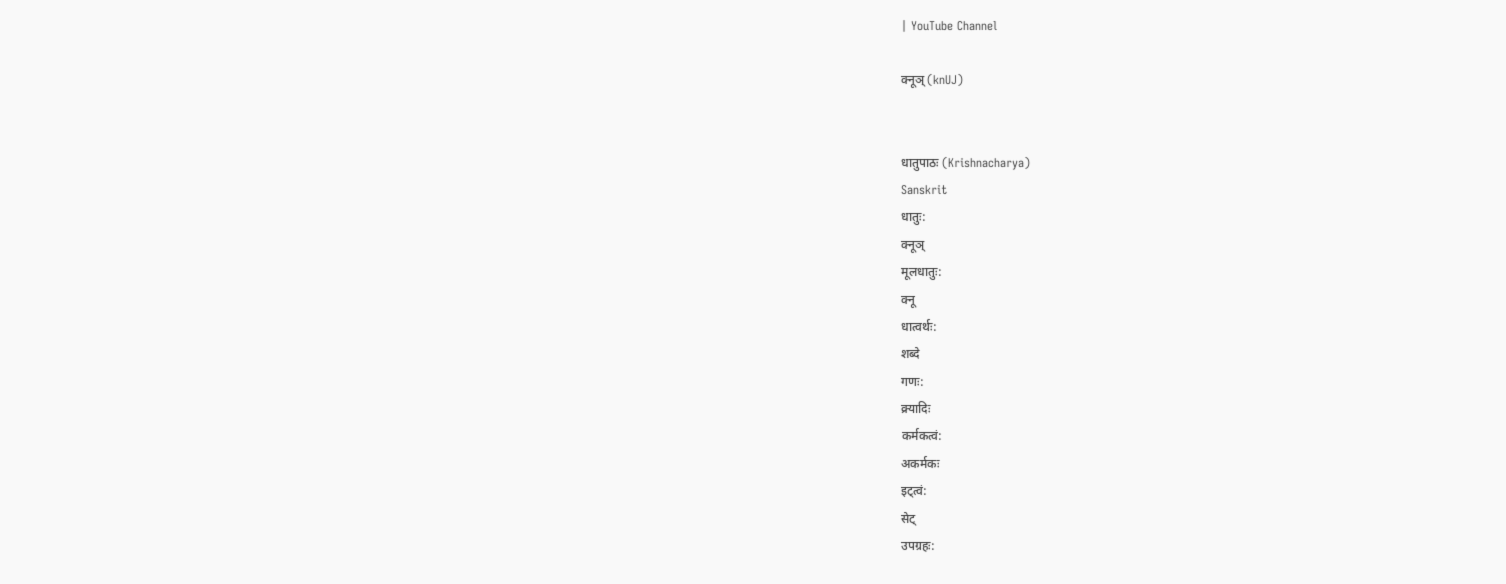| YouTube Channel

क्नूञ् (knUJ)


धातुपाठः (Krishnacharya)
Sanskrit
धातुः:
क्नूञ्
मूलधातुः:
क्नू
धात्वर्थः:
शब्दे
गणः:
क्र्यादिः
कर्मकत्वं:
अकर्मकः
इट्त्वं:
सेट्
उपग्रहः: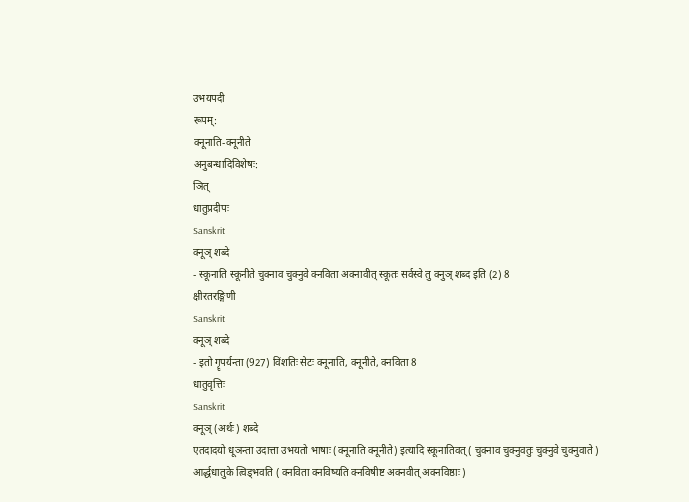उभयपदी
रूपम्:
क्नूनाति-क्नूनीते
अनुबन्धादिविशेषः:
ञित्
धातुप्रदीपः
Sanskrit
क्नूञ् शब्दे
- स्कूनाति स्कूनीते चुक्नाव चुक्नुवे क्नविता अक्नावीत् स्कूतः सर्वस्वे तु क्नुञ् शब्द इति (2) 8
क्षीरतरङ्गिणी
Sanskrit
क्नूञ् शब्दे
- इतो गॄपर्यन्ता (927) विंशतिः सेटः क्नूनाति, क्नूनीते, क्नविता 8
धातुवृत्तिः
Sanskrit
क्नूञ् (अर्थः) शब्दे
एतदादयो धूञन्ता उदात्ता उभयतो भाषाः (क्नूनाति क्नूनीते) इत्यादि स्कूनातिवत् ( चुक्नाव चुक्नुवतुः चुक्नुवे चुक्नुवाते ) आर्द्धधातुके त्विड्भवति ( क्नविता क्नविष्यति क्नविषीष्ट अक्नवीत् अक्नविष्ठाः )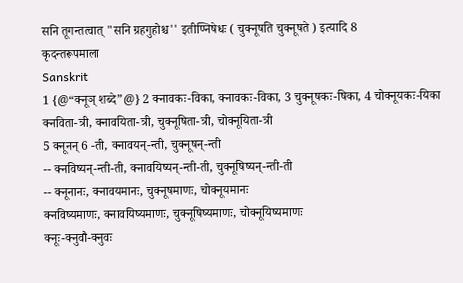सनि तूगन्तत्वात् "सनि ग्रहगुहोश्च'' इतीण्निषेधः ( चुक्नूषति चुक्नूषते ) इत्यादि 8
कृदन्तरूपमाला
Sanskrit
1 {@“क्नूञ् शब्दे”@} 2 क्नावकः-विका, क्नावकः-विका, 3 चुक्नूषकः-षिका, 4 चोक्नूयकः-यिका
क्नविता-त्री, क्नावयिता-त्री, चुक्नूषिता-त्री, चोक्नूयिता-त्री
5 क्नूनन् 6 -ती, क्नावयन्-न्ती, चुक्नूषन्-न्ती
-- क्नविष्यन्-न्ती-ती, क्नावयिष्यन्-न्ती-ती, चुक्नूषिष्यन्-न्ती-ती
-- क्नूनानः, क्नावयमानः, चुक्नूषमाणः, चोक्नूयमानः
क्नविष्यमाणः, क्नावयिष्यमाणः, चुक्नूषिष्यमाणः, चोक्नूयिष्यमाणः
क्नूः-क्नुवौ-क्नुवः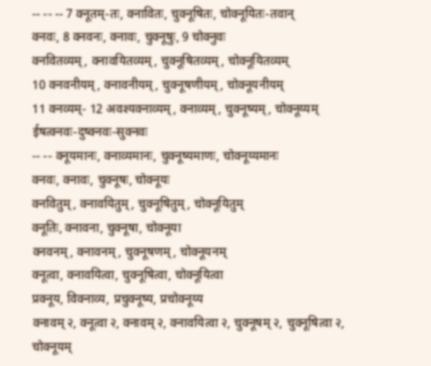-- -- -- 7 क्नूतम्-तः, क्नावितः, चुक्नूषितः, चोक्नूयितः-तवान्
क्नवः, 8 क्नवनः, क्नावः, चुक्नूषुः, 9 चोक्नुवः
क्नवितव्यम्, क्नावयितव्यम्, चुक्नूषितव्यम्, चोक्नूयितव्यम्
10 क्नवनीयम्, क्नावनीयम्, चुक्नूषणीयम्, चोक्नूयनीयम्
11 क्नव्यम्- 12 अवश्यक्नाव्यम्, क्नाव्यम्, चुक्नूष्यम्, चोक्नूय्यम्
ईषत्क्नवः-दुष्क्नवः-सुक्नवः
-- -- क्नूयमानः, क्नाव्यमानः, चुक्नूष्यमाणः, चोक्नूय्यमानः
क्नवः, क्नावः, चुक्नूषः, चोक्नूयः
क्नवितुम्, क्नावयितुम्, चुक्नूषितुम्, चोक्नूयितुम्
क्नूतिः, क्नावना, चुक्नूषा, चोक्नूया
क्नवनम्, क्नावनम्, चुक्नूषणम्, चोक्नूयनम्
क्नूत्वा, क्नावयित्वा, चुक्नूषित्वा, चोक्नूयित्वा
प्रक्नूय, विक्नाव्य, प्रचुक्नूष्य, प्रचोक्नूय्य
क्नावम् २, क्नूत्वा २, क्नावम् २, क्नावयित्वा २, चुक्नूषम् २, चुक्नूषित्वा २, चोक्नूयम्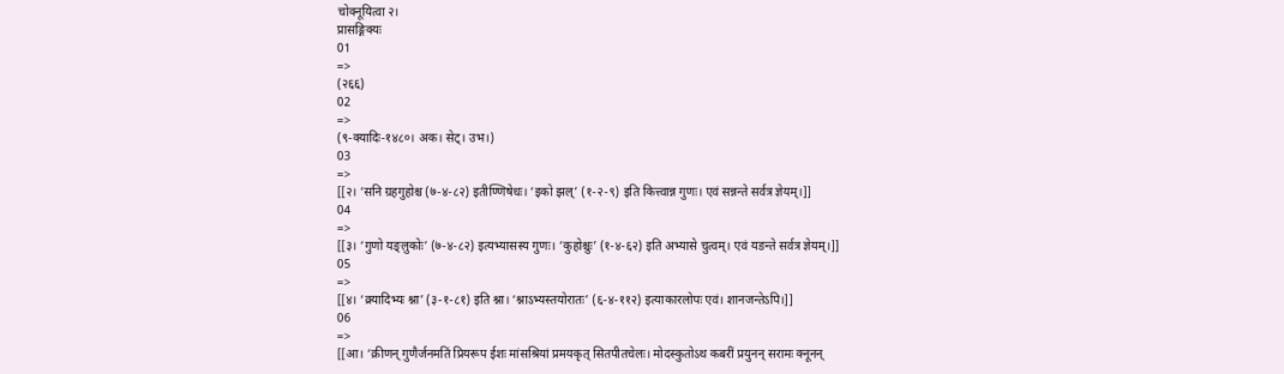चोक्नूयित्वा २।
प्रासङ्गिक्यः
01
=>
(२६६)
02
=>
(९-क्यादिः-१४८०। अक। सेट्। उभ।)
03
=>
[[२। ‘सनि ग्रहगुहोश्च (७-४-८२) इतीण्णिषेधः। ‘इको झल्’ (१-२-९) इति कित्त्वान्न गुणः। एवं सन्नन्ते सर्वत्र ज्ञेयम्।]]
04
=>
[[३। ‘गुणो यङ्लुकोः’ (७-४-८२) इत्यभ्यासस्य गुणः। ‘कुहोश्चुः’ (१-४-६२) इति अभ्यासे चुत्वम्। एवं यङन्ते सर्वत्र ज्ञेयम्।]]
05
=>
[[४। ‘क्र्यादिभ्यः श्ना’ (३-१-८१) इति श्ना। ‘श्नाऽभ्यस्तयोरातः’ (६-४-११२) इत्याकारलोपः एवं। शानजन्तेऽपि।]]
06
=>
[[आ। ‘क्रीणन् गुणैर्जनमतिं प्रियरूप ईशः मांसश्रियां प्रमयकृत् सितपीतचेलः। मोदस्कुतोऽथ कबरीं प्रयुनन् सरामः क्नूनन्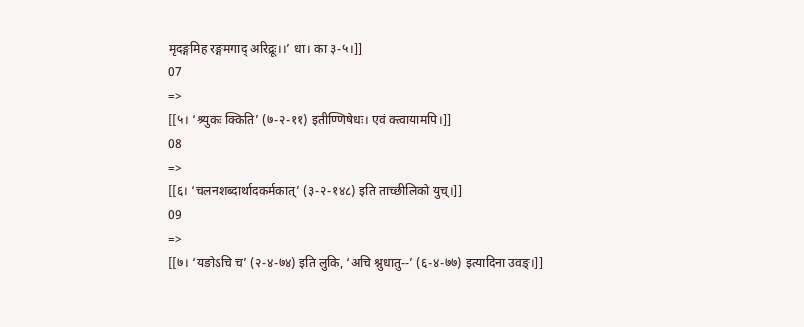मृदङ्गमिह रङ्गमगाद् अरिद्रूः।।’ धा। का ३-५।]]
07
=>
[[५। ‘श्र्युकः क्किति’ (७-२-११) इतीण्णिषेधः। एवं क्त्वायामपि।]]
08
=>
[[६। ‘चलनशब्दार्थादकर्मकात्’ (३-२-१४८) इति ताच्छीलिको युच्।]]
09
=>
[[७। ‘यङोऽचि च’ (२-४-७४) इति लुकि, ‘अचि श्नुधातु--’ (६-४-७७) इत्यादिना उवङ्।]]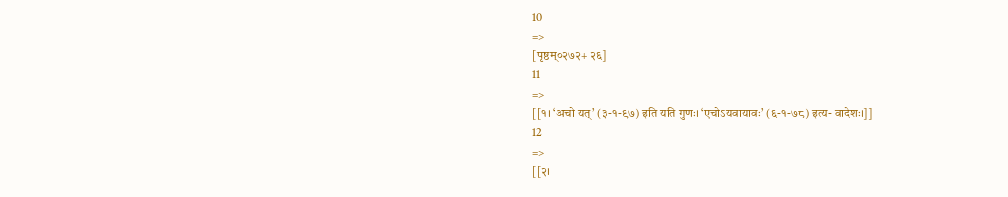10
=>
[पृष्ठम्०२७२+ २६]
11
=>
[[१। ‘अचो यत्’ (३-१-९७) इति यति गुणः। ‘एचोऽयवायावः’ (६-१-७८) इत्य- वादेशः।]]
12
=>
[[२।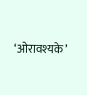‘ओरावश्यके’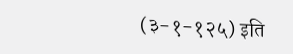(३-१-१२५) इति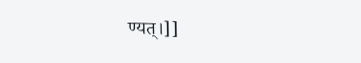ण्यत्।]]